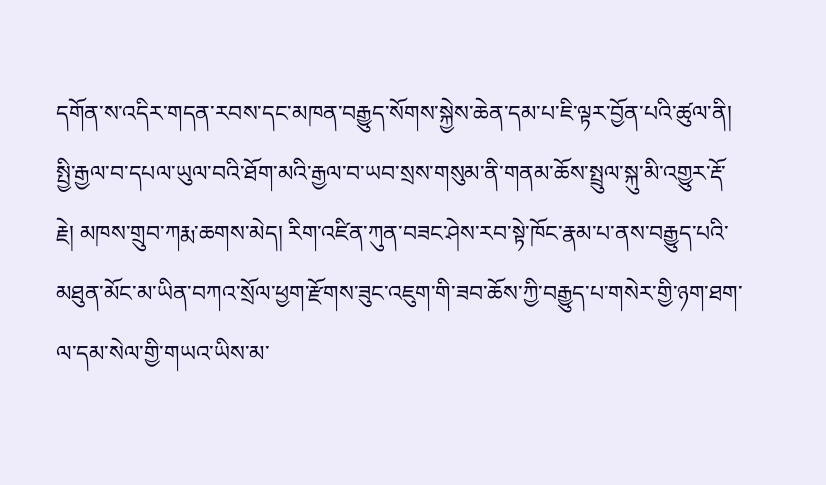དགོན་ས་འདིར་གདན་རབས་དང་མཁན་བརྒྱུད་སོགས་སྐྱེས་ཆེན་དམ་པ་ཇི་ལྟར་བྱོན་པའི་ཚུལ་ནི། སྤྱི་རྒྱལ་བ་དཔལ་ཡུལ་བའི་ཐོག་མའི་རྒྱལ་བ་ཡབ་སྲས་གསུམ་ནི་གནམ་ཆོས་སྤྲུལ་སྐུ་མི་འགྱུར་རྡོ་རྗེ། མཁས་གྲུབ་ཀརྨ་ཆགས་མེད། རིག་འཛིན་ཀུན་བཟང་ཤེས་རབ་སྟེ་ཁོང་རྣམ་པ་ནས་བརྒྱུད་པའི་མཐུན་མོང་མ་ཡིན་བཀའ་སྲོལ་ཕྱག་རྫོགས་ཟུང་འཇུག་གི་ཟབ་ཆོས་ཀྱི་བརྒྱུད་པ་གསེར་གྱི་ཉག་ཐག་ལ་དམ་སེལ་གྱི་གཡའ་ཡིས་མ་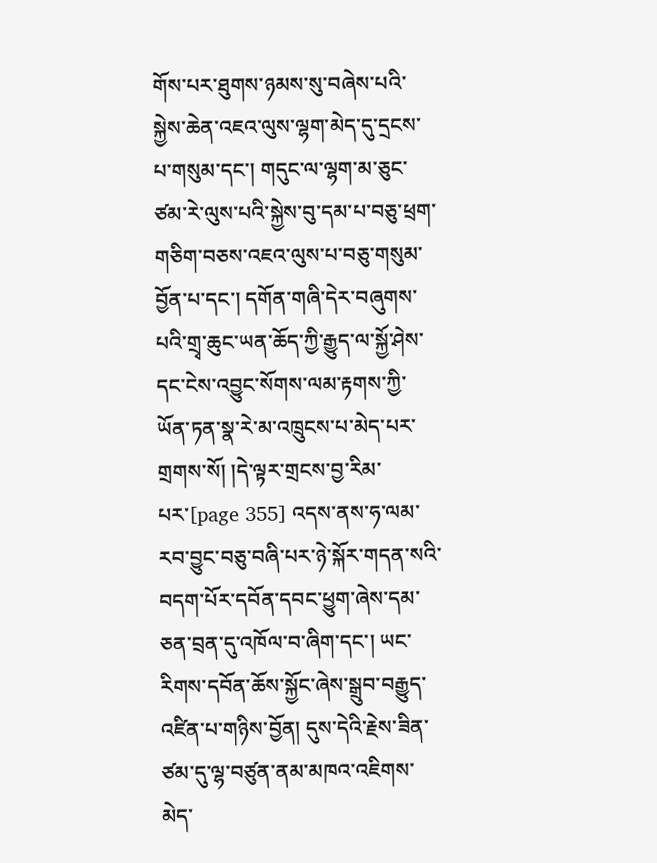གོས་པར་ཐུགས་ཉམས་སུ་བཞེས་པའི་སྐྱེས་ཆེན་འཇའ་ལུས་ལྷག་མེད་དུ་དྲངས་པ་གསུམ་དང་། གདུང་ལ་ལྷག་མ་ཅུང་ཙམ་རེ་ལུས་པའི་སྐྱེས་བུ་དམ་པ་བཅུ་ཕྲག་གཅིག་བཅས་འཇའ་ལུས་པ་བཅུ་གསུམ་བྱོན་པ་དང་། དགོན་གཞི་དེར་བཞུགས་པའི་གྲྭ་ཆུང་ཡན་ཆོད་ཀྱི་རྒྱུད་ལ་སྐྱོ་ཤེས་དང་ངེས་འབྱུང་སོགས་ལམ་རྟགས་ཀྱི་ཡོན་ཏན་སྣ་རེ་མ་འཁྲུངས་པ་མེད་པར་གྲགས་སོ། །དེ་ལྟར་གྲངས་བྱ་རིམ་པར་[page 355] འདས་ནས་ཧ་ལམ་རབ་བྱུང་བཅུ་བཞི་པར་ཉེ་སྐོར་གདན་སའི་བདག་པོར་དབོན་དབང་ཕྱུག་ཞེས་དམ་ཅན་བྲན་དུ་འཁོལ་བ་ཞིག་དང་། ཡང་རིགས་དབོན་ཆོས་སྐྱོང་ཞེས་སྒྲུབ་བརྒྱུད་འཛིན་པ་གཉིས་བྱོན། དུས་དེའི་རྗེས་ཟིན་ཙམ་དུ་ལྷ་བཙུན་ནམ་མཁའ་འཇིགས་མེད་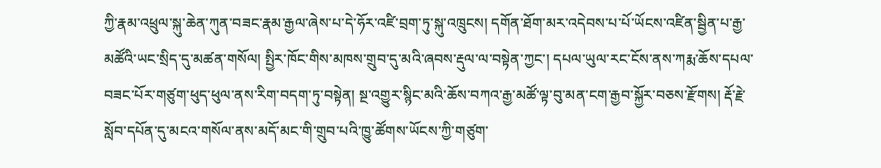ཀྱི་རྣམ་འཕྲུལ་སྐུ་ཆེན་ཀུན་བཟང་རྣམ་རྒྱལ་ཞེས་པ་དེ་ཧོར་འཛི་བྲག་ཏུ་སྐུ་འཁྲུངས། དགོན་ཐོག་མར་འདེབས་པ་པོ་ཡོངས་འཛིན་སྦྱིན་པ་རྒྱ་མཚོའི་ཡང་སྲིད་དུ་མཚན་གསོལ། སྤྱིར་ཁོང་གིས་མཁས་གྲུབ་དུ་མའི་ཞབས་རྡུལ་ལ་བསྟེན་ཀྱང་། དཔལ་ཡུལ་རང་ངོས་ནས་ཀརྨ་ཆོས་དཔལ་བཟང་པོར་གཙུག་ཕུད་ཕུལ་ནས་རིག་བདག་ཏུ་བསྟེན། སྔ་འགྱུར་སྙིང་མའི་ཆོས་བཀའ་རྒྱ་མཚོ་ལྟ་བུ་མན་ངག་རྒྱབ་སྐྱོར་བཅས་རྫོགས། རྡོ་རྗེ་སློབ་དཔོན་དུ་མངའ་གསོལ་ནས་མདོ་མང་གི་གྲུབ་པའི་ཁྱུ་ཚོགས་ཡོངས་ཀྱི་གཙུག་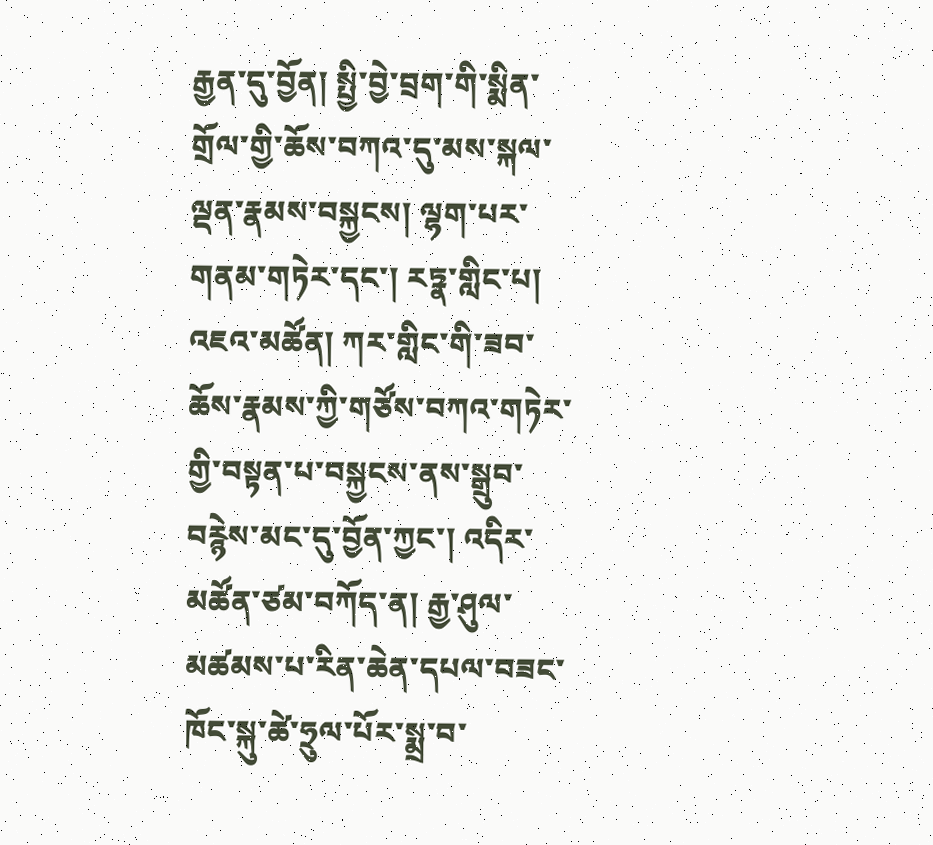རྒྱན་དུ་བྱོན། སྤྱི་བྱེ་བྲག་གི་སྨིན་གྲོལ་གྱི་ཆོས་བཀའ་དུ་མས་སྐལ་ལྡན་རྣམས་བསྐྱངས། ལྷག་པར་གནམ་གཏེར་དང་། རཏྣ་གླིང་པ། འཇའ་མཚོན། ཀར་གླིང་གི་ཟབ་ཆོས་རྣམས་ཀྱི་གཙོས་བཀའ་གཏེར་གྱི་བསྟན་པ་བསྐྱངས་ནས་སྒྲུབ་བརྙེས་མང་དུ་བྱོན་ཀྱང་། འདིར་མཚོན་ཙམ་བཀོད་ན། རྒྱ་ཤུལ་མཚམས་པ་རིན་ཆེན་དཔལ་བཟང་ཁོང་སྐུ་ཚེ་ཧྲུལ་པོར་སྨྲ་བ་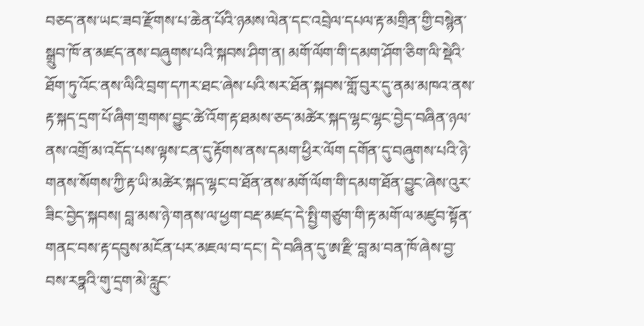བཅད་ནས་ཡང་ཟབ་རྫོགས་པ་ཆེན་པོའི་ཉམས་ལེན་དང་འབྲེལ་དཔལ་རྟ་མགྲིན་གྱི་བསྙེན་སྒྲུབ་ཁོ་ན་མཛད་ནས་བཞུགས་པའི་སྐབས་ཤིག་ན། མགོ་ལོག་གི་དམག་ཤོག་ཅིག་ལི་སྡེའི་ཐོག་ཏུ་འོང་ནས་ལིའི་བྲག་དཀར་ཐང་ཞེས་པའི་སར་ཐོན་སྐབས་གློ་བུར་དུ་ནམ་མཁའ་ནས་རྟ་སྐད་དྲག་པོ་ཞིག་གྲགས་བྱུང་ཚེ་འོག་རྟ་ཐམས་ཅད་མཚེར་སྐད་ལྷང་ལྷང་བྱེད་བཞིན་ཉལ་ནས་འགྲོ་མ་འདོད་པས་ལྟས་ངན་དུ་རྟོགས་ནས་དམག་ཕྱིར་ལོག དགོན་དུ་བཞུགས་པའི་ཉེ་གནས་སོགས་ཀྱི་རྟ་ཡི་མཚེར་སྐད་ལྷང་བ་ཐོན་ནས་མགོ་ལོག་གི་དམག་ཐོན་བྱུང་ཞེས་འུར་ཟིང་བྱེད་སྐབས། བླ་མས་ཉེ་གནས་ལ་ཕྱག་བརྡ་མཛད་དེ་སྤྱི་གཙུག་གི་རྟ་མགོ་ལ་མཛུབ་སྟོན་གནང་བས་རྟ་དབུས་མངོན་པར་མཇལ་བ་དང་། དེ་བཞིན་དུ་ཨ་རྫི་བླ་མ་བན་ཁོ་ཞེས་བྱ་བས་རཏྣའི་གུ་དྲག་མེ་རླུང་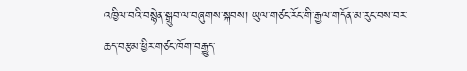འཁྱིལ་བའི་བསྙེན་སྒྲུབ་ལ་བཞུགས་སྐབས། ཡུལ་གཙང་རོང་གི་རྒྱལ་གདོན་མ་རུང་བས་བར་ཆད་བརྩམ་ཕྱིར་གཙང་ཁོག་བརྒྱུད་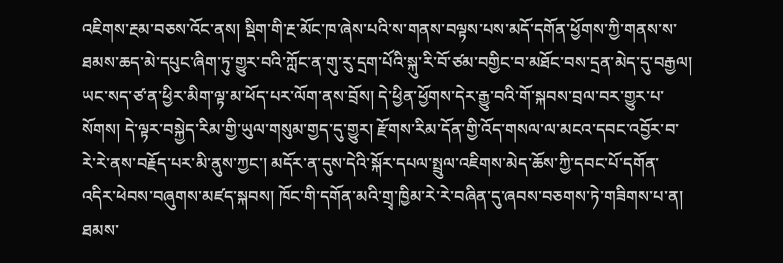འཇིགས་རྔམ་བཅས་འོང་ནས། སྡིག་གི་རྔ་མོང་ཁ་ཞེས་པའི་ས་གནས་བལྟས་པས་མདོ་དགོན་ཕྱོགས་ཀྱི་གནས་ས་ཐམས་ཆད་མེ་དཔུང་ཞིག་ཏུ་གྱུར་བའི་ཀློང་ན་གུ་རུ་དྲག་པོའི་སྐུ་རི་བོ་ཙམ་བགྱིང་བ་མཐོང་བས་དྲན་མེད་དུ་བརྒྱལ། ཡང་སད་ཙ་ན་ཕྱིར་མིག་ལྟ་མ་ཕོད་པར་ལོག་ནས་བྲོས། དེ་ཕྱིན་ཕྱོགས་དེར་རྒྱུ་བའི་གོ་སྐབས་བྲལ་བར་གྱུར་པ་སོགས། དེ་ལྟར་བསྐྱེད་རིམ་གྱི་ཡུལ་གསུམ་གྱད་དུ་གྱུར། རྫོགས་རིམ་དོན་གྱི་འོད་གསལ་ལ་མངའ་དབང་འབྱོར་བ་རེ་རེ་ནས་བརྗོད་པར་མི་ནུས་ཀྱང་། མདོར་ན་དུས་དེའི་སྐོར་དཔལ་སྤྲུལ་འཇིགས་མེད་ཆོས་ཀྱི་དབང་པོ་དགོན་འདིར་ཕེབས་བཞུགས་མཛད་སྐབས། ཁོང་གི་དགོན་མའི་གྲྭ་ཁྱིམ་རེ་རེ་བཞིན་དུ་ཞབས་བཅགས་ཏེ་གཟིགས་པ་ན། ཐམས་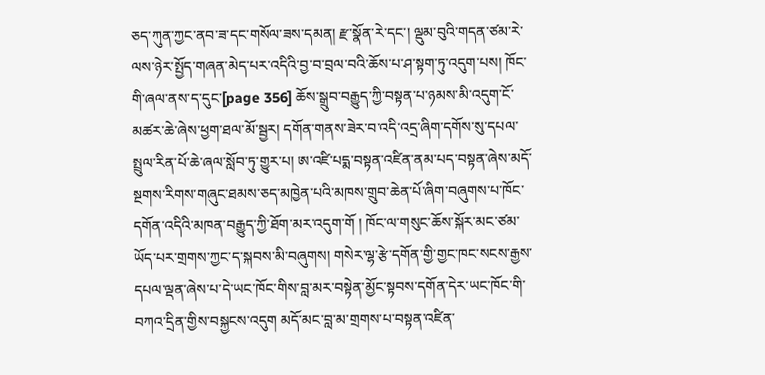ཅད་ཀུན་ཀྱང་ནབ་ཟ་དང་གསོལ་ཟས་དམན། རྫ་སྣོན་རེ་དང་། ལྡུམ་བུའི་གདན་ཙམ་རེ་ལས་ཉེར་སྤྱོད་གཞན་མེད་པར་འདིའི་བྱ་བ་བྲལ་བའི་ཆོས་པ་ཤ་སྟག་ཏུ་འདུག་པས། ཁོང་གི་ཞལ་ནས་ད་དུང་[page 356] ཆོས་སྒྲུབ་བརྒྱུད་ཀྱི་བསྟན་པ་ཉམས་མི་འདུག་ངོ་མཚར་ཆེ་ཞེས་ཕྱག་ཐལ་མོ་སྦྱར། དགོན་གནས་ཟེར་བ་འདི་འདྲ་ཞིག་དགོས་སུ་དཔལ་སྤྲུལ་རིན་པོ་ཆེ་ཞལ་སློབ་ཏུ་གྱུར་པ། ཨ་འཛི་པདྨ་བསྟན་འཛིན་ནམ་པད་བསྟན་ཞེས་མདོ་སྔགས་རིགས་གཞུང་ཐམས་ཅད་མཁྱེན་པའི་མཁས་གྲུབ་ཆེན་པོ་ཞིག་བཞུགས་པ་ཁོང་དགོན་འདིའི་མཁན་བརྒྱུད་ཀྱི་ཐོག་མར་འདུག་གོ ། ཁོང་ལ་གསུང་ཆོས་སྐོར་མང་ཙམ་ཡོད་པར་གྲགས་ཀྱང་ད་སྐབས་མི་བཞུགས། གསེར་ལྷ་རྩེ་དགོན་གྱི་གྱང་ཁང་སངས་རྒྱས་དཔལ་ལྡན་ཞེས་པ་དེ་ཡང་ཁོང་གིས་བླ་མར་བསྟེན་མྱོང་སྟབས་དགོན་དེར་ཡང་ཁོང་གི་བཀའ་དྲིན་གྱིས་བསྐྱངས་འདུག མདོ་མང་བླ་མ་གྲགས་པ་བསྟན་འཛིན་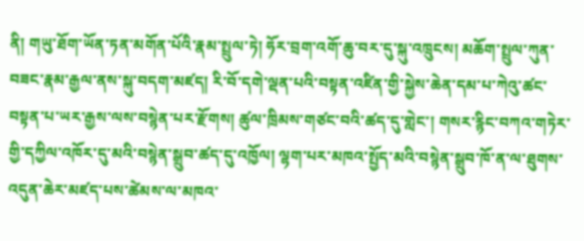ནི། གཡུ་ཐོག་ཡོན་ཏན་མགོན་པོའི་རྣམ་སྤྲུལ་ཏེ། ཧོར་བྲག་འགོ་ཆུ་བར་དུ་སྐུ་འཁྲུངས། མཆོག་སྤྲུལ་ཀུན་བཟང་རྣམ་རྒྱལ་ནས་སྐུ་བདག་མཛད། རི་བོ་དགེ་ལྡན་པའི་བསྟན་འཛིན་གྱི་སྐྱེས་ཆེན་དམ་པ་ཀེའུ་ཚང་བསྟན་པ་ཡར་རྒྱས་ལས་བསྙེན་པར་རྫོགས། ཚུལ་ཁྲིམས་གཙང་བའི་ཚད་དུ་གླེང་། གསར་རྙིང་བཀའ་གཏེར་གྱི་དཀྱིལ་འཁོར་དུ་མའི་བསྙེན་སྒྲུབ་ཚད་དུ་འཁྱོལ། ལྷག་པར་མཁའ་སྤྱོད་མའི་བསྙེན་སྒྲུབ་ཁོ་ན་ལ་ཐུགས་འདུན་ཆེར་མཛད་པས་ཚེམས་ལ་མཁའ་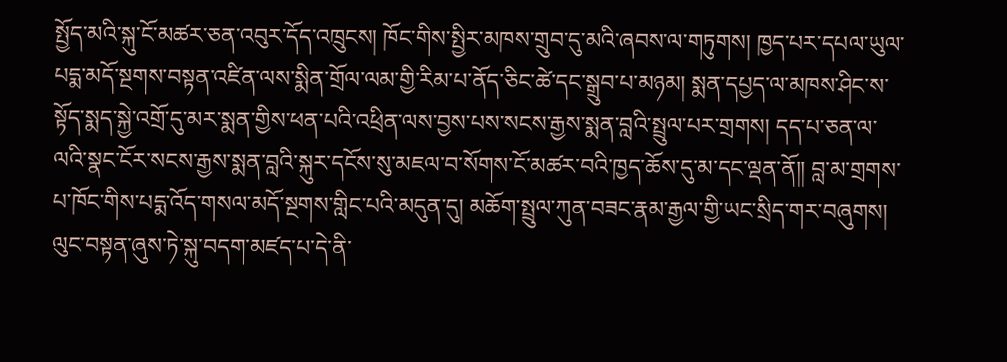སྤྱོད་མའི་སྐུ་ངོ་མཚར་ཅན་འབུར་དོད་འཁྲུངས། ཁོང་གིས་སྤྱིར་མཁས་གྲུབ་དུ་མའི་ཞབས་ལ་གཏུགས། ཁྱད་པར་དཔལ་ཡུལ་པདྨ་མདོ་སྔགས་བསྟན་འཛིན་ལས་སྨིན་གྲོལ་ལམ་གྱི་རིམ་པ་ནོད་ཅིང་ཚེ་དང་སྒྲུབ་པ་མཉམ། སྨན་དཔྱད་ལ་མཁས་ཤིང་ས་སྟོད་སྨད་སྐྱེ་འགྲོ་དུ་མར་སྨན་གྱིས་ཕན་པའི་འཕྲིན་ལས་བྱས་པས་སངས་རྒྱས་སྨན་བླའི་སྤྲུལ་པར་གྲགས། དད་པ་ཅན་ལ་ལའི་སྣང་ངོར་སངས་རྒྱས་སྨན་བླའི་སྐུར་དངོས་སུ་མཇལ་བ་སོགས་ངོ་མཚར་བའི་ཁྱད་ཆོས་དུ་མ་དང་ལྡན་ནོ།། བླ་མ་གྲགས་པ་ཁོང་གིས་པདྨ་འོད་གསལ་མདོ་སྔགས་གླིང་པའི་མདུན་དུ། མཆོག་སྤྲུལ་ཀུན་བཟང་རྣམ་རྒྱལ་གྱི་ཡང་སྲིད་གར་བཞུགས། ལུང་བསྟན་ཞུས་ཏེ་སྐུ་བདག་མཛད་པ་དེ་ནི་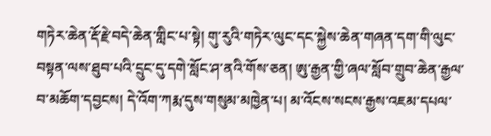གཏེར་ཆེན་རྡོ་རྗེ་བདེ་ཆེན་གླིང་པ་སྟེ། གུ་རུའི་གཏེར་ལུང་དང་སྐྱེས་ཆེན་གཞན་དག་གི་ལུང་བསྟན་ལས་ཐུབ་པའི་དྲུང་དུ་དགེ་སློང་ཤ་ནའི་གོས་ཅན། ཨུ་རྒྱན་གྱི་ཞལ་སློབ་གྲུབ་ཆེན་རྒྱལ་བ་མཆོག་དབྱངས། དེ་འོག་ཀརྨ་དུས་གསུམ་མཁྱེན་པ། མ་འོངས་སངས་རྒྱས་འཇམ་དཔལ་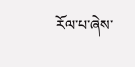རོལ་པ་ཞེས་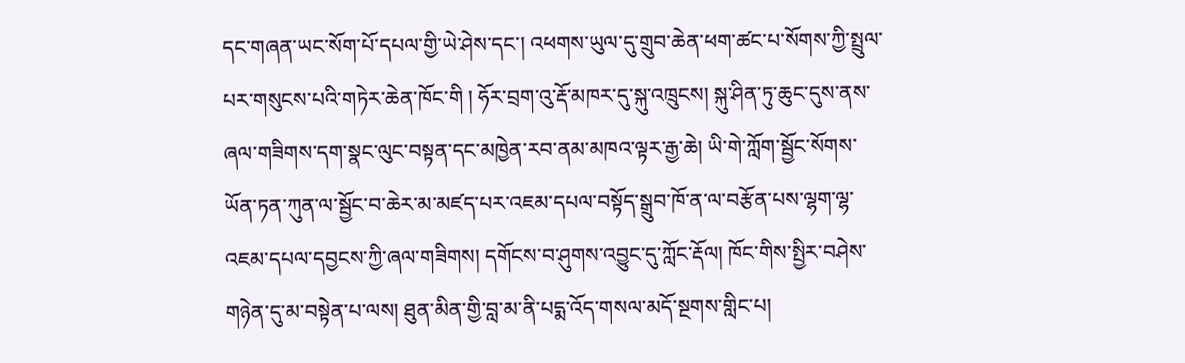དང་གཞན་ཡང་སོག་པོ་དཔལ་གྱི་ཡེ་ཤེས་དང་། འཕགས་ཡུལ་དུ་གྲུབ་ཆེན་ཕག་ཚང་པ་སོགས་ཀྱི་སྤྲུལ་པར་གསུངས་པའི་གཏེར་ཆེན་ཁོང་གི ། ཧོར་བྲག་འུ་རྡོ་མཁར་དུ་སྐུ་འཁྲུངས། སྐུ་ཤིན་ཏུ་ཆུང་དུས་ནས་ཞལ་གཟིགས་དག་སྣང་ལུང་བསྟན་དང་མཁྱེན་རབ་ནམ་མཁའ་ལྟར་རྒྱ་ཆེ། ཡི་གེ་ཀློག་སྦྱོང་སོགས་ཡོན་ཏན་ཀུན་ལ་སྦྱོང་བ་ཆེར་མ་མཛད་པར་འཇམ་དཔལ་བསྟོད་སྒྲུབ་ཁོ་ན་ལ་བརྩོན་པས་ལྷག་ལྷ་འཇམ་དཔལ་དབྱངས་ཀྱི་ཞལ་གཟིགས། དགོངས་བ་ཤུགས་འབྱུང་དུ་ཀློང་རྡོལ། ཁོང་གིས་སྤྱིར་བཤེས་གཉེན་དུ་མ་བསྟེན་པ་ལས། ཐུན་མིན་གྱི་བླ་མ་ནི་པདྨ་འོད་གསལ་མདོ་སྔགས་གླིང་པ།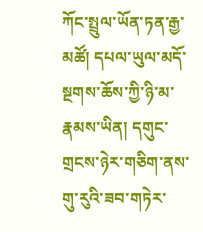ཀོང་སྤྲུལ་ཡོན་ཏན་རྒྱ་མཚོ། དཔལ་ཡུལ་མདོ་སྔགས་ཆོས་ཀྱི་ཉི་མ་རྣམས་ཡིན། དགུང་གྲངས་ཉེར་གཅིག་ནས་གུ་རུའི་ཟབ་གཏེར་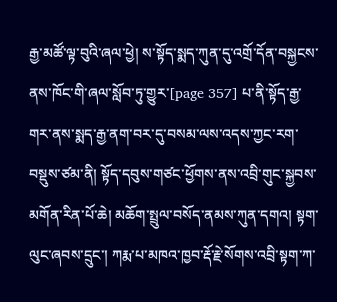རྒྱ་མཚོ་ལྟ་བུའི་ཞལ་ཕྱེ། ས་སྟོད་སྨད་ཀུན་དུ་འགྲོ་དོན་བསྐྱངས་ནས་ཁོང་གི་ཞལ་སློབ་ཏུ་གྱུར་[page 357] པ་ནི་སྟོད་རྒྱ་གར་ནས་སྨད་རྒྱ་ནག་བར་དུ་བསམ་ལས་འདས་ཀྱང་རག་བསྡུས་ཙམ་ནི། སྟོད་དབུས་གཙང་ཕྱོགས་ནས་འབྲི་གུང་སྐྱབས་མགོན་རིན་པོ་ཆེ། མཆོག་སྤྲུལ་བསོད་ནམས་ཀུན་དགའ། སྟག་ལུང་ཞབས་དྲུང་། ཀརྨ་པ་མཁའ་ཁྱབ་རྡོ་རྗེ་སོགས་འབྲི་སྟག་ཀ་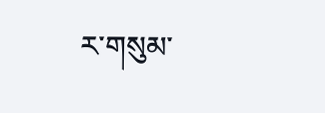ར་གསུམ་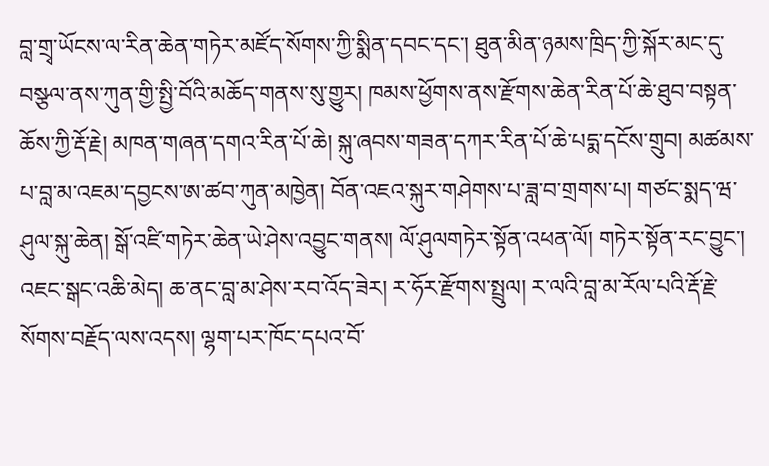བླ་གྲྭ་ཡོངས་ལ་རིན་ཆེན་གཏེར་མཛོད་སོགས་ཀྱི་སྨིན་དབང་དང་། ཐུན་མིན་ཉམས་ཁྲིད་ཀྱི་སྐོར་མང་དུ་བསྩལ་ནས་ཀུན་གྱི་སྤྱི་བོའི་མཆོད་གནས་སུ་གྱུར། ཁམས་ཕྱོགས་ནས་རྫོགས་ཆེན་རིན་པོ་ཆེ་ཐུབ་བསྟན་ཆོས་ཀྱི་རྡོ་རྗེ། མཁན་གཞན་དགའ་རིན་པོ་ཆེ། སྐུ་ཞབས་གཟན་དཀར་རིན་པོ་ཆེ་པདྨ་དངོས་གྲུབ། མཚམས་པ་བླ་མ་འཇམ་དབྱངས་ཨ་ཚབ་ཀུན་མཁྱེན། བོན་འཇའ་སྐུར་གཤེགས་པ་ཟླ་བ་གྲགས་པ། གཙང་སྨད་ཝ་ཤུལ་སྐུ་ཆེན། སྒོ་འཛི་གཏེར་ཆེན་ཡེ་ཤེས་འབྱུང་གནས། ལོ་ཤུལགཏེར་སྟོན་འཕན་ལོ། གཏེར་སྟོན་རང་བྱུང་། འཇང་སྒང་འཆི་མེད། ཆ་ནང་བླ་མ་ཤེས་རབ་འོད་ཟེར། ར་ཧོར་རྫོགས་སྤྲུལ། ར་ལའི་བླ་མ་རོལ་པའི་རྡོ་རྗེ་སོགས་བརྗོད་ལས་འདས། ལྷག་པར་ཁོང་དཔའ་བོ་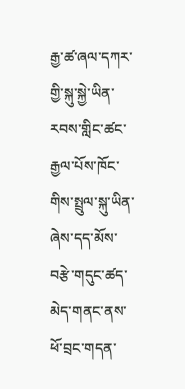རྒྱ་ཚ་ཞལ་དཀར་གྱི་སྐུ་སྐྱེ་ཡིན་རབས་གླིང་ཚང་རྒྱལ་པོས་ཁོང་གིས་སྤྲུལ་སྐུ་ཡིན་ཞེས་དད་མོས་བརྩེ་གདུང་ཚད་མེད་གནང་ནས་ཕོ་བྲང་གདན་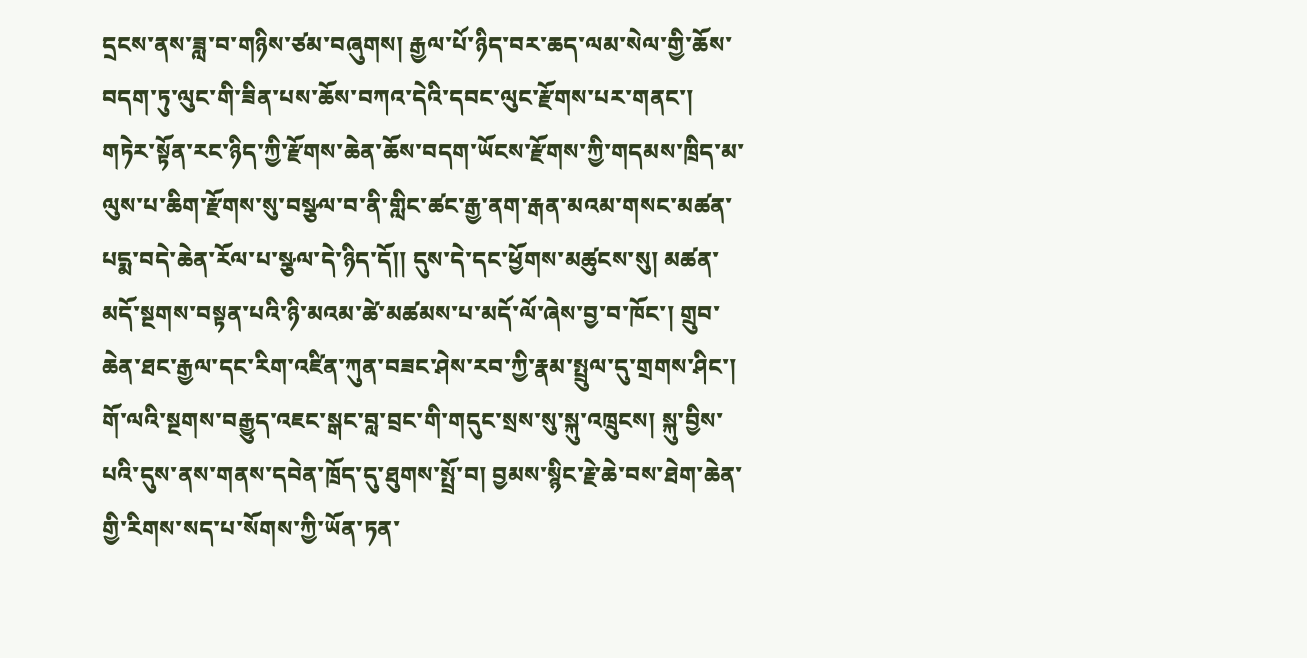དྲངས་ནས་ཟླ་བ་གཉིས་ཙམ་བཞུགས། རྒྱལ་པོ་ཉིད་བར་ཆད་ལམ་སེལ་གྱི་ཆོས་བདག་ཏུ་ལུང་གི་ཟིན་པས་ཆོས་བཀའ་དེའི་དབང་ལུང་རྫོགས་པར་གནང་། གཏེར་སྟོན་རང་ཉིད་ཀྱི་རྫོགས་ཆེན་ཆོས་བདག་ཡོངས་རྫོགས་ཀྱི་གདམས་ཁྲིད་མ་ལུས་པ་ཆིག་རྫོགས་སུ་བསྩལ་བ་ནི་གླིང་ཚང་རྒྱ་ནག་རྒན་མའམ་གསང་མཚན་པདྨ་བདེ་ཆེན་རོལ་པ་སྩལ་དེ་ཉིད་དོ།། དུས་དེ་དང་ཕྱོགས་མཚུངས་སུ། མཚན་མདོ་སྔགས་བསྟན་པའི་ཉི་མའམ་ཚེ་མཚམས་པ་མདོ་ལོ་ཞེས་བྱ་བ་ཁོང་། གྲུབ་ཆེན་ཐང་རྒྱལ་དང་རིག་འཛིན་ཀུན་བཟང་ཤེས་རབ་ཀྱི་རྣམ་སྤྲུལ་དུ་གྲགས་ཤིང་། གོ་ལའི་སྔགས་བརྒྱུད་འཇང་སྒང་བླ་བྲང་གི་གདུང་སྲས་སུ་སྐུ་འཁྲུངས། སྐུ་བྱིས་པའི་དུས་ནས་གནས་དབེན་ཁྲོད་དུ་ཐུགས་སྤྲོ་བ། བྱམས་སྙིང་རྗེ་ཆེ་བས་ཐེག་ཆེན་གྱི་རིགས་སད་པ་སོགས་ཀྱི་ཡོན་ཏན་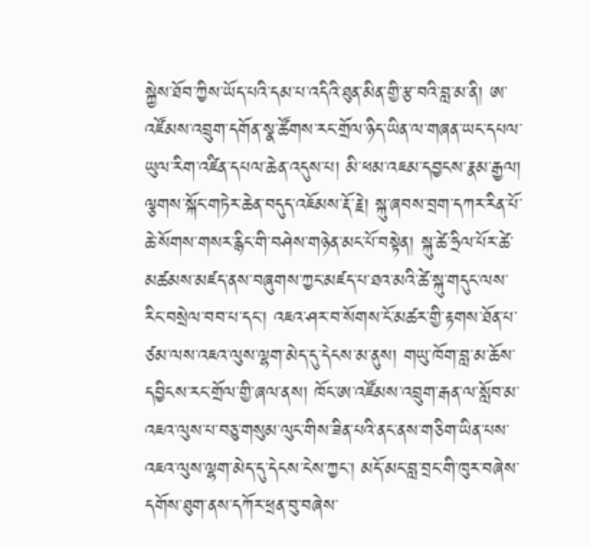སྐྱེས་ཐོབ་ཀྱིས་ཡོད་པའི་དམ་པ་འདིའི་ཐུན་མིན་གྱི་རྩ་བའི་བླ་མ་ནི། ཨ་འཛོམས་འབྲུག་དགོན་སྣ་ཚོགས་རང་གྲོལ་ཉིད་ཡིན་ལ་གཞན་ཡང་དཔལ་ཡུལ་རིག་འཛིན་དཔལ་ཆེན་འདུས་པ། མི་ཕམ་འཇམ་དབྱངས་རྣམ་རྒྱལ། ལྕགས་སྐོང་གཏེར་ཆེན་བདུད་འཇོམས་རྡོ་རྗེ། སྐུ་ཞབས་བྲག་དཀར་རིན་པོ་ཆེ་སོགས་གསར་རྙིང་གི་བཤེས་གཉེན་མང་པོ་བསྟེན། སྐུ་ཚེ་ཧྲིལ་པོར་ཚེ་མཚམས་མཛད་ནས་བཞུགས་ཀྱང་མཛད་པ་ཐའ་མའི་ཚེ་སྐུ་གདུང་ལས་རིང་བསྲེལ་བབ་པ་དང་། འཇའ་ཤར་བ་སོགས་ངོ་མཚར་གྱི་རྟགས་ཐོན་པ་ཙམ་ལས་འཇའ་ལུས་ལྷག་མེད་དུ་དེངས་མ་ནུས། གཡུ་ཁོག་བླ་མ་ཆོས་དབྱིངས་རང་གྲོལ་གྱི་ཞལ་ནས། ཁོང་ཨ་འཛོམས་འབྲུག་རྒན་ལ་སློབ་མ་འཇའ་ལུས་པ་བཅུ་གསུམ་ལུང་གིས་ཟིན་པའི་ནང་ནས་གཅིག་ཡིན་པས་འཇའ་ལུས་ལྷག་མེད་དུ་དེངས་ངེས་ཀྱང་། མདོ་མང་བླ་བྲང་གི་ཁུར་བཞེས་དགོས་ཐུག་ནས་དཀོར་ཕྲན་བུ་བཞེས་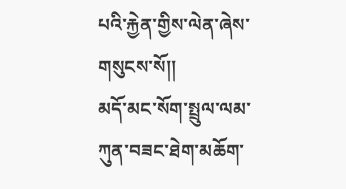པའི་རྐྱེན་གྱིས་ལེན་ཞེས་གསུངས་སོ།།
མདོ་མང་སོག་སྤྲུལ་ལམ་ཀུན་བཟང་ཐེག་མཆོག་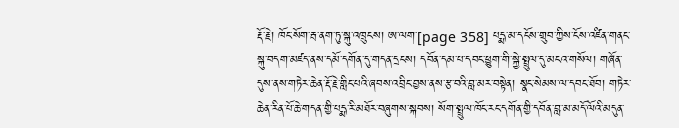རྡོ་རྗེ། ཁོང་སོག་རྦ་ནག་ཏུ་སྐུ་འཁྲུངས། ཨ་ལག་[page 358] པདྨ་མ་དངོས་གྲུབ་ཀྱིས་ངོས་འཛིན་གནང་སྐུ་བདག་མཛད་ནས་དམོ་དགོན་དུ་གདན་དྲངས། དབོན་དམ་པ་དབང་ཕྱུག་གི་སྐྱེ་སྤྲུལ་དུ་མངའ་གསོལ། གཞོན་དུས་ནས་གཏེར་ཆེན་རྡོ་རྗེ་གླིང་པའི་ཞབས་འབྲིང་བྱས་ནས་རྩ་བའི་བླ་མར་བསྟེན། སྣང་སེམས་ལ་དབང་ཐོབ། གཏེར་ཆེན་རིན་པོ་ཆེ་གདན་གྱི་པདྨ་རི་མཐོར་བཞུགས་སྐབས། སོག་སྤྲུལ་ཁོང་རང་དགོན་གྱི་དབོན་བླ་མ་མདོ་ལོའི་མདུན་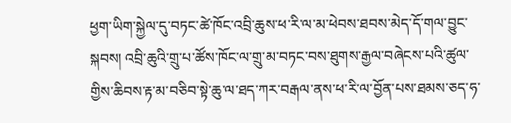ཕྱག་ཡིག་སྐྱེལ་དུ་བཏང་ཚེ་ཁོང་འབྲི་ཆུས་ཕ་རི་ལ་མ་ཕེབས་ཐབས་མེད་དོ་གལ་བྱུང་སྐབས། འབྲི་ཆུའི་གྲུ་པ་ཚོས་ཁོང་ལ་གྲུ་མ་བཏང་བས་ཐུགས་རྒྱལ་བཞེངས་པའི་ཚུལ་གྱིས་ཆིབས་རྟ་མ་བཅིབ་སྟེ་ཆུ་ལ་ཐད་ཀར་བརྒལ་ནས་ཕ་རི་ལ་བྱོན་པས་ཐམས་ཅད་ཧ་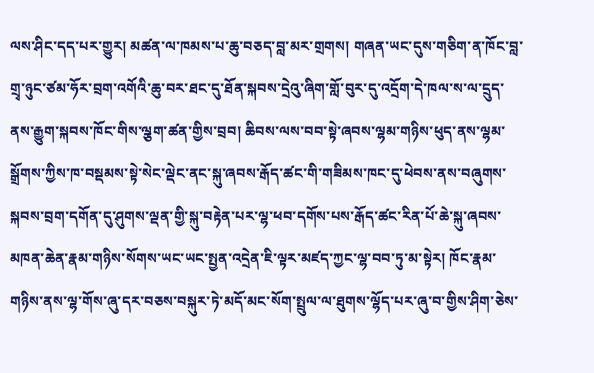ལས་ཤིང་དད་པར་གྱུར། མཚན་ལ་ཁམས་པ་ཆུ་བཅད་བླ་མར་གྲགས། གཞན་ཡང་དུས་གཅིག་ན་ཁོང་བླ་གྲྭ་ཉུང་ཙམ་ཧོར་བྲག་འགོའི་ཆུ་བར་ཐང་དུ་ཐོན་སྐབས་དྲེའུ་ཞིག་གློ་བུར་དུ་འདྲོག་དེ་ཁལ་ས་ལ་དྲུད་ནས་རྒྱུག་སྐབས་ཁོང་གིས་ལྕག་ཚན་གྱིས་བྲབ། ཆིབས་ལས་བབ་སྟེ་ཞབས་ལྷམ་གཉིས་ཕུད་ནས་ལྷམ་སྒྲོགས་ཀྱིས་ཁ་བསྡམས་སྟེ་སེང་ལྡེང་ནང་སྐུ་ཞབས་རྒོད་ཚང་གི་གཟིམས་ཁང་དུ་ཕེབས་ནས་བཞུགས་སྐབས་བྲག་དགོན་དུ་ཤུགས་ལྡན་གྱི་སྐུ་བརྟེན་པར་ལྷ་ཕབ་དགོས་པས་རྒོད་ཚང་རིན་པོ་ཆེ་སྐུ་ཞབས་མཁན་ཆེན་རྣམ་གཉིས་སོགས་ཡང་ཡང་སྤྱན་འདྲེན་ཇི་ལྟར་མཛད་ཀྱང་ལྷ་བབ་ཏུ་མ་སྟེར། ཁོང་རྣམ་གཉིས་ནས་ལྷ་གོས་ཞུ་དར་བཅས་བསྐུར་ཏེ་མདོ་མང་སོག་སྤྲུལ་ལ་ཐུགས་ལྷོད་པར་ཞུ་བ་གྱིས་ཤིག་ཅེས་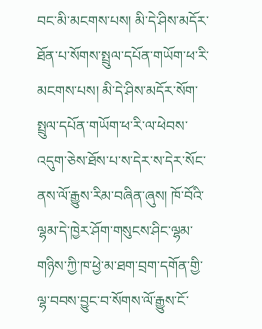བང་མི་མངགས་པས། མི་དེ་ཤིས་མདོར་ཐོན་པ་སོགས་སྤྲུལ་དཔོན་གཡོག་ཕ་རི་མངགས་པས། མི་དེ་ཤིས་མདོར་སོག་སྤྲུལ་དཔོན་གཡོག་ཕ་རི་ལ་ཕེབས་འདུག་ཅེས་ཐོས་པ་ས་དེར་ས་དེར་སོང་ནས་ལོ་རྒྱུས་རིམ་བཞིན་ཞུས། ཁོ་བོའི་ལྷམ་དེ་ཁྱེར་ཤོག་གསུངས་ཤིང་ལྷམ་གཉིས་ཀྱི་ཁ་ཕྱེ་མ་ཐག་བྲག་དགོན་གྱི་ལྷ་བབས་བྱུང་བ་སོགས་ལོ་རྒྱུས་ངོ་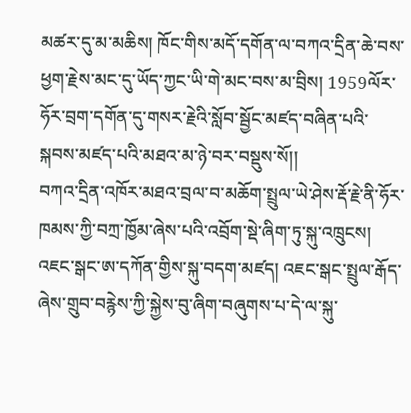མཚར་དུ་མ་མཆིས། ཁོང་གིས་མདོ་དགོན་ལ་བཀའ་དྲིན་ཆེ་བས་ཕྱག་རྗེས་མང་དུ་ཡོད་ཀྱང་ཡི་གེ་མང་བས་མ་བྲིས། 1959ལོར་ཧོར་བྲག་དགོན་དུ་གསར་རྗེའི་སློབ་སྦྱོང་མཛད་བཞིན་པའི་སྐབས་མཛད་པའི་མཐའ་མ་ཉེ་བར་བསྡུས་སོ།།
བཀའ་དྲིན་འཁོར་མཐའ་བྲལ་བ་མཆོག་སྤྲུལ་ཡེ་ཤེས་རྡོ་རྗེ་ནི་ཧོར་ཁམས་ཀྱི་བཀྲ་ཁྱོམ་ཞེས་པའི་འབྲོག་སྡེ་ཞིག་ཏུ་སྐུ་འཁྲུངས། འཇང་སྒང་ཨ་དཀོན་གྱིས་སྐུ་བདག་མཛད། འཇང་སྒང་སྤྲུལ་རྒོད་ཞེས་གྲུབ་བརྙེས་ཀྱི་སྐྱེས་བུ་ཞིག་བཞུགས་པ་དེ་ལ་སྐུ་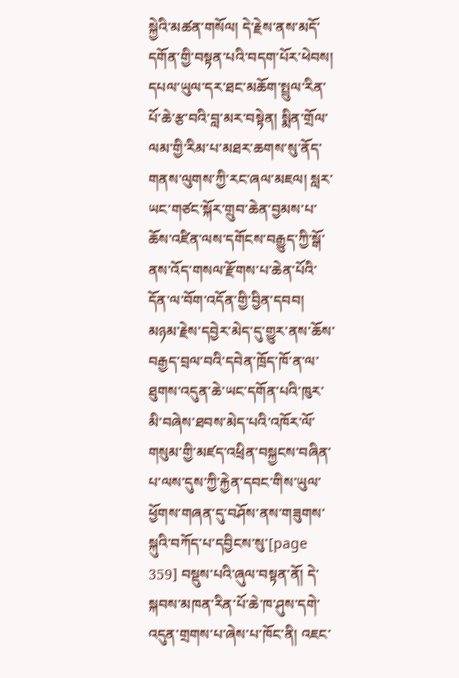སྐྱེའི་མཚན་གསོལ། དེ་རྗེས་ནས་མདོ་དགོན་གྱི་བསྟན་པའི་བདག་པོར་ཕེབས། དཔལ་ཡུལ་དར་ཐང་མཆོག་སྤྲུལ་རིན་པོ་ཆེ་རྩ་བའི་བླ་མར་བསྟེན། སྨིན་གྲོལ་ལམ་གྱི་རིམ་པ་མཐར་ཆགས་སུ་ནོད་གནས་ལུགས་ཀྱི་རང་ཞལ་མཇལ། སླར་ཡང་གཙང་སྐོར་གྲུབ་ཆེན་བྱམས་པ་ཆོས་འཛིན་ལས་དགོངས་བརྒྱུད་ཀྱི་སྒོ་ནས་འོད་གསལ་རྫོགས་པ་ཆེན་པོའི་དོན་ལ་བོག་འདོན་གྱི་བྱིན་དབབ། མཉམ་རྗེས་དབྱེར་མེད་དུ་གྱུར་ནས་ཆོས་བརྒྱད་བྲལ་བའི་དབེན་ཁྲོད་ཁོ་ན་ལ་ཐུགས་འདུན་ཆེ་ཡང་དགོན་པའི་ཁུར་མི་བཞེས་ཐབས་མེད་པའི་འཁོར་ལོ་གསུམ་གྱི་མཛད་འཕྲིན་བསྐྱངས་བཞིན་པ་ལས་དུས་ཀྱི་རྐྱེན་དབང་གིས་ཡུལ་ཕྱོགས་གཞན་དུ་བཤོས་ནས་གཟུགས་སྐུའི་བཀོད་པ་དབྱིངས་སུ་[page 359] བསྡུས་པའི་ཞུལ་བསྟན་ནོ། དེ་སྐབས་མཁན་རིན་པོ་ཆེ་ཁ་ཤུས་དགེ་འདུན་གྲགས་པ་ཞེས་པ་ཁོང་ནི། འཇང་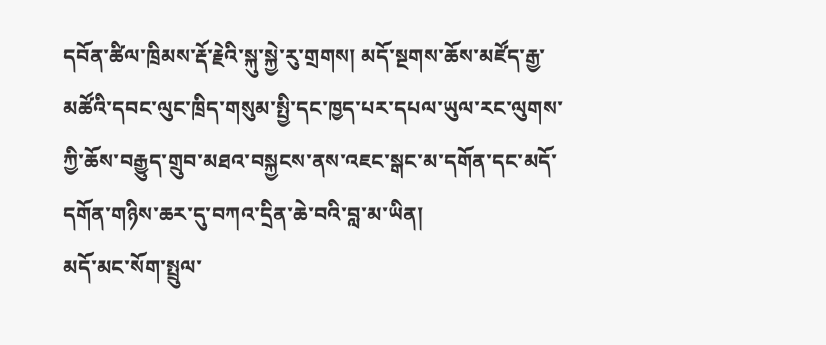དབོན་ཚིལ་ཁྲིམས་རྡོ་རྗེའི་སྐུ་སྐྱེ་རུ་གྲགས། མདོ་སྔགས་ཆོས་མཛོད་རྒྱ་མཚོའི་དབང་ལུང་ཁྲིད་གསུམ་སྤྱི་དང་ཁྱད་པར་དཔལ་ཡུལ་རང་ལུགས་ཀྱི་ཆོས་བརྒྱུད་གྲུབ་མཐའ་བསྐྱངས་ནས་འཇང་སྒང་མ་དགོན་དང་མདོ་དགོན་གཉིས་ཆར་དུ་བཀའ་དྲིན་ཆེ་བའི་བླ་མ་ཡིན།
མདོ་མང་སོག་སྤྲུལ་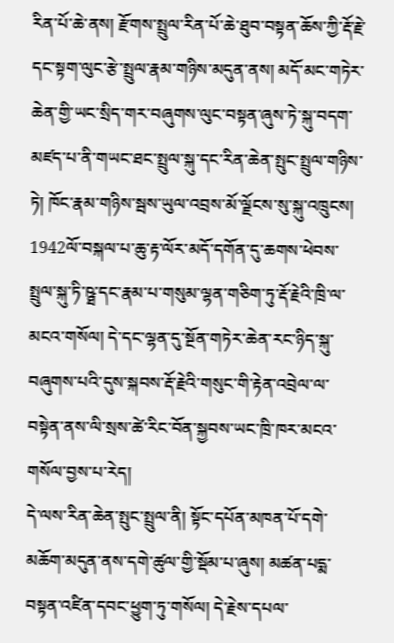རིན་པོ་ཆེ་ནས། རྫོགས་སྤྲུལ་རིན་པོ་ཆེ་ཐུབ་བསྟན་ཆོས་ཀྱི་རྡོ་རྗེ་དང་སྟག་ལུང་རྩེ་སྤྲུལ་རྣམ་གཉིས་མདུན་ནས། མདོ་མང་གཏེར་ཆེན་གྱི་ཡང་སྲིད་གར་བཞུགས་ལུང་བསྟན་ཞུས་ཏེ་སྐུ་བདག་མཛད་པ་ནི་གཡང་ཐང་སྤྲུལ་སྐུ་དང་རིན་ཆེན་སྤུང་སྤྲུལ་གཉིས་ཏེ། ཁོང་རྣམ་གཉིས་སྦས་ཡུལ་འབྲས་མོ་ལྗོངས་སུ་སྐུ་འཁྲུངས། 1942ལོ་བསྐལ་པ་ཆུ་རྟ་ལོར་མདོ་དགོན་དུ་ཆགས་ཕེབས་སྤྲུལ་སྐུ་ཏི་ཥྠ་དང་རྣམ་པ་གསུམ་ལྷན་གཅིག་ཏུ་རྡོ་རྗེའི་ཁྲི་ལ་མངའ་གསོལ། དེ་དང་ལྷན་དུ་སྔོན་གཏེར་ཆེན་རང་ཉིད་སྐུ་བཞུགས་པའི་དུས་སྐབས་རྡོ་རྗེའི་གསུང་གི་རྟེན་འབྲེལ་ལ་བསྟེན་ནས་ལི་སྲས་ཚེ་རིང་བོན་སྐྱབས་ཡང་ཁྲི་ཁར་མངའ་གསོལ་བྱས་པ་རེད།
དེ་ལས་རིན་ཆེན་སྤུང་སྤྲུལ་ནི། སྟོང་དཔོན་མཁན་པོ་དགེ་མཆོག་མདུན་ནས་དགེ་ཚུལ་གྱི་སྡོམ་པ་ཞུས། མཚན་པདྨ་བསྟན་འཛིན་དབང་ཕྱུག་ཏུ་གསོལ། དེ་རྗེས་དཔལ་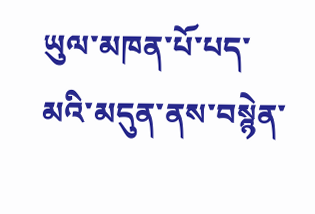ཡུལ་མཁན་པོ་པད་མའི་མདུན་ནས་བསྙེན་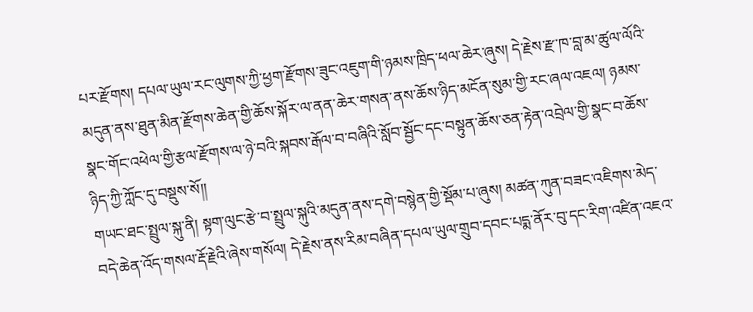པར་རྫོགས། དཔལ་ཡུལ་རང་ལུགས་ཀྱི་ཕྱག་རྫོགས་ཟུང་འཇུག་གི་ཉམས་ཁྲིད་ཕལ་ཆེར་ཞུས། དེ་རྗེས་རྫ་ཁ་བླ་མ་ཚུལ་ལོའི་མདུན་ནས་ཐུན་མིན་རྫོགས་ཆེན་གྱི་ཆོས་སྐོར་ལ་ནན་ཆེར་གསན་ནས་ཆོས་ཉིད་མངོན་སུམ་གྱི་རང་ཞལ་འཇལ། ཉམས་སྣང་གོང་འཕེལ་གྱི་རྩལ་རྫོགས་ལ་ཉེ་བའི་སྐབས་རྒོལ་བ་བཞིའི་སློབ་སྦྱོང་དང་བསྟུན་ཆོས་ཅན་རྟེན་འབྲེལ་གྱི་སྣང་བ་ཆོས་ཉིད་ཀྱི་ཀློང་དུ་བསྡུས་སོ།།
གཡང་ཐང་སྤྲུལ་སྐུ་ནི། སྟག་ལུང་རྩེ་བ་སྤྲུལ་སྐུའི་མདུན་ནས་དགེ་བསྙེན་གྱི་སྡོམ་པ་ཞུས། མཚན་ཀུན་བཟང་འཇིགས་མེད་བདེ་ཆེན་འོད་གསལ་རྡོ་རྗེའི་ཞེས་གསོལ། དེ་རྗེས་ནས་རིམ་བཞིན་དཔལ་ཡུལ་གྲུབ་དབང་པདྨ་ནོར་བུ་དང་རིག་འཛིན་འཇའ་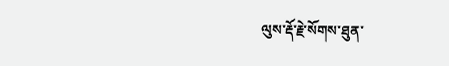ལུས་རྡོ་རྗེ་སོགས་ཐུན་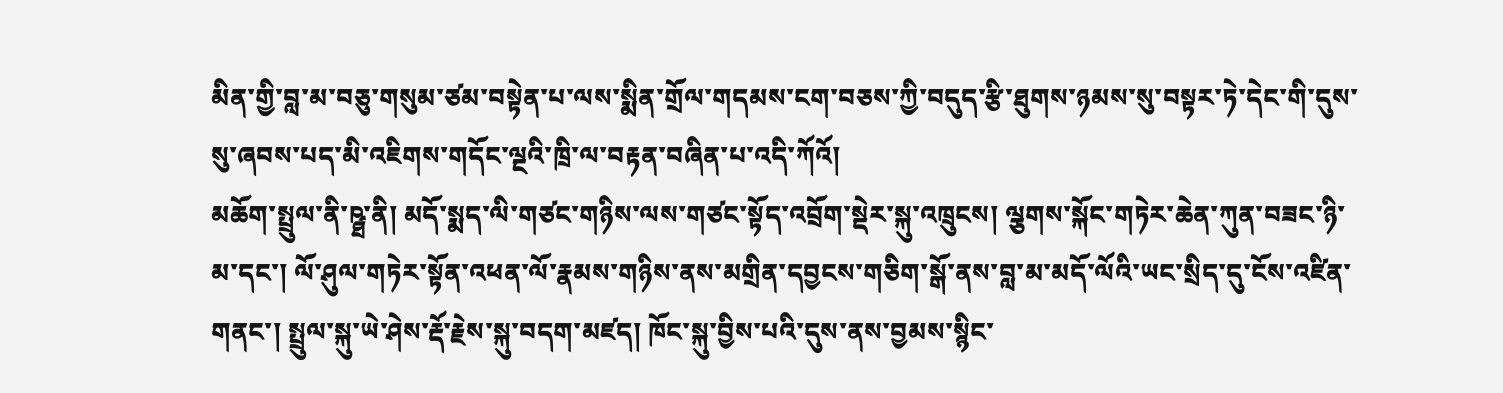མིན་གྱི་བླ་མ་བཅུ་གསུམ་ཙམ་བསྟེན་པ་ལས་སྨིན་གྲོལ་གདམས་ངག་བཅས་ཀྱི་བདུད་རྩི་ཐུགས་ཉམས་སུ་བསྟར་ཏེ་དེང་གི་དུས་སུ་ཞབས་པད་མི་འཇིགས་གདོང་ལྔའི་ཁྲི་ལ་བརྟན་བཞིན་པ་འདི་ཀོའོ།
མཆོག་སྤྲུལ་ནི་ཥྠ་ནི། མདོ་སྨད་ལི་གཙང་གཉིས་ལས་གཙང་སྟོད་འབྲོག་སྡེར་སྐུ་འཁྲུངས། ལྕགས་སྐོང་གཏེར་ཆེན་ཀུན་བཟང་ཉི་མ་དང་། ལོ་ཤུལ་གཏེར་སྟོན་འཕན་ལོ་རྣམས་གཉིས་ནས་མགྲིན་དབྱངས་གཅིག་སྒོ་ནས་བླ་མ་མདོ་ལོའི་ཡང་སྲིད་དུ་ངོས་འཛིན་གནང་། སྤྲུལ་སྐུ་ཡེ་ཤེས་རྡོ་རྗེས་སྐུ་བདག་མཛད། ཁོང་སྐུ་བྱིས་པའི་དུས་ནས་བྱམས་སྙིང་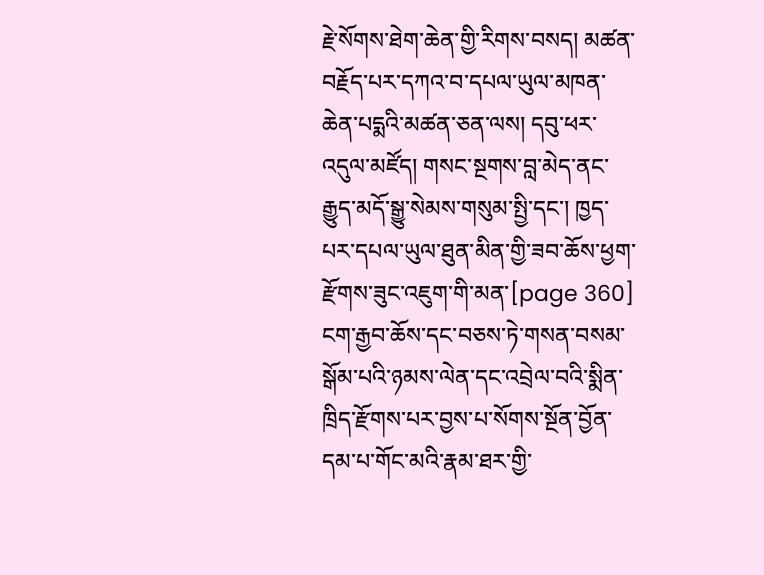རྗེ་སོགས་ཐེག་ཆེན་གྱི་རིགས་བསད། མཚན་བརྗོད་པར་དཀའ་བ་དཔལ་ཡུལ་མཁན་ཆེན་པདྨའི་མཚན་ཅན་ལས། དབུ་ཕར་འདུལ་མཛོད། གསང་སྔགས་བླ་མེད་ནང་རྒྱུད་མདོ་སྒྱུ་སེམས་གསུམ་སྤྱི་དང་། ཁྱད་པར་དཔལ་ཡུལ་ཐུན་མིན་གྱི་ཟབ་ཆོས་ཕྱག་རྫོགས་ཟུང་འཇུག་གི་མན་[page 360] ངག་རྒྱབ་ཆོས་དང་བཅས་ཏེ་གསན་བསམ་སྒོམ་པའི་ཉམས་ལེན་དང་འབྲེལ་བའི་སྨིན་ཁྲིད་རྫོགས་པར་བྱས་པ་སོགས་སྔོན་བྱོན་དམ་པ་གོང་མའི་རྣམ་ཐར་གྱི་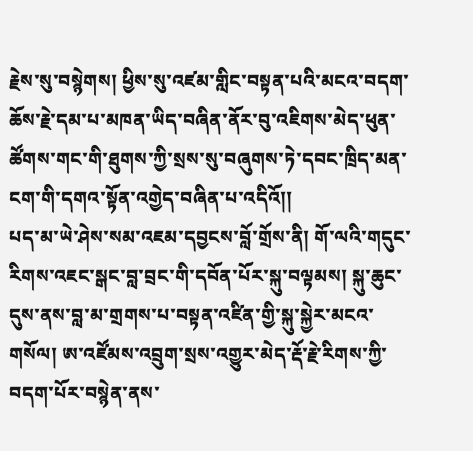རྗེས་སུ་བསྙེགས། ཕྱིས་སུ་འཛམ་གླིང་བསྟན་པའི་མངའ་བདག་ཆོས་རྗེ་དམ་པ་མཁན་ཡིད་བཞིན་ནོར་བུ་འཇིགས་མེད་ཕུན་ཚོགས་གང་གི་ཐུགས་ཀྱི་སྲས་སུ་བཞུགས་ཏེ་དབང་ཁྲིད་མན་ངག་གི་དགའ་སྟོན་འགྱེད་བཞིན་པ་འདིའོ།།
པད་མ་ཡེ་ཤེས་སམ་འཇམ་དབྱངས་བློ་གྲོས་ནི། གོ་ལའི་གདུང་རིགས་འཇང་སྒང་བླ་བྲང་གི་དབོན་པོར་སྐུ་བལྟམས། སྐུ་ཆུང་དུས་ནས་བླ་མ་གྲགས་པ་བསྟན་འཛིན་གྱི་སྐུ་སྐྱེར་མངའ་གསོལ། ཨ་འཛོམས་འབྲུག་སྲས་འགྱུར་མེད་རྡོ་རྗེ་རིགས་ཀྱི་བདག་པོར་བསྙེན་ནས་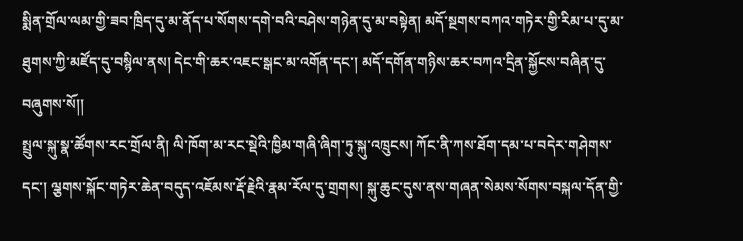སྨིན་གྲོལ་ལམ་གྱི་ཟབ་ཁྲིད་དུ་མ་ནོད་པ་སོགས་དགེ་བའི་བཤེས་གཉེན་དུ་མ་བསྟེན། མདོ་སྔགས་བཀའ་གཏེར་གྱི་རིམ་པ་དུ་མ་ཐུགས་ཀྱི་མཛོད་དུ་བསྙིལ་ནས། དེང་གི་ཆར་འཇང་སྒང་མ་འགོན་དང་། མདོ་དགོན་གཉིས་ཆར་བཀའ་དྲིན་སྐྱོངས་བཞིན་དུ་བཞུགས་སོ།།
སྤྲུལ་སྐུ་སྣ་ཚོགས་རང་གྲོལ་ནི། ལི་ཁོག་མ་རང་སྡེའི་ཁྱིམ་གཞི་ཞིག་ཏུ་སྐུ་འཁྲུངས། ཀོང་ནི་ཀས་ཐོག་དམ་པ་བདེར་གཤེགས་དང་། ལྕགས་སྐོང་གཏེར་ཆེན་བདུད་འཇོམས་རྡོ་རྗེའི་རྣམ་རོལ་དུ་གྲགས། སྐུ་ཆུང་དུས་ནས་གཞན་སེམས་སོགས་བསྐལ་དོན་གྱི་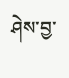ཤེས་བྱ་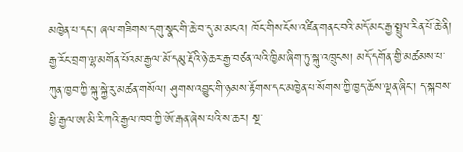མཁྱེན་པ་དང་། ཞལ་གཟིགས་དགུ་སྣང་གི་ཆེ་བ་དུ་མ་མངའ། ཁོང་གིས་ངོས་འཛིན་གནང་བའི་མདོ་མང་རྒྱ་སྤྲུལ་རིན་པོ་ཆེ་ནི། རྒྱ་རོང་བྲག་ལྷ་མགོན་པོའམ་རྒྱལ་མོ་དམུ་རྡོའི་ཉེ་ཆར་རྒྱ་བཙན་ལའི་ཁྱིམ་ཞིག་ཏུ་སྐུ་འཁྲུངས། མདོ་དགོན་གྱི་མཚམས་པ་ཀུན་ཁྱབ་ཀྱི་སྐུ་སྐྱེ་རུ་མཚན་གསོལ། ཤུགས་འབྱུང་གི་ཉམས་རྟོགས་དང་མཁྱེན་པ་སོགས་ཀྱི་ཁྱད་ཆོས་ལྡན་ཞིང་། ད་སྐབས་ཕྱི་རྒྱལ་ཨ་མི་རི་ཀའི་རྒྱལ་ཁབ་ཀྱི་ཨོ་རྒན་ཞེས་པའི་ས་ཆར། སྔ་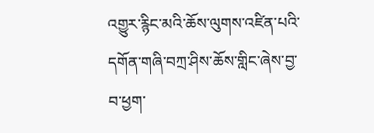འགྱུར་རྙིང་མའི་ཆོས་ལུགས་འཛིན་པའི་དགོན་གཞི་བཀྲ་ཤིས་ཆོས་གླིང་ཞེས་བྱ་བ་ཕྱག་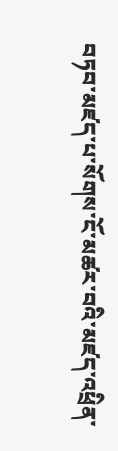བཏབ་མཛད་པ་སོགས་ངོ་མཚར་བའི་མཛད་འཕྲིན་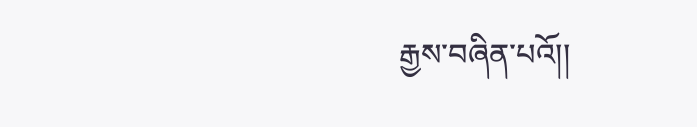རྒྱས་བཞིན་པའོ།།